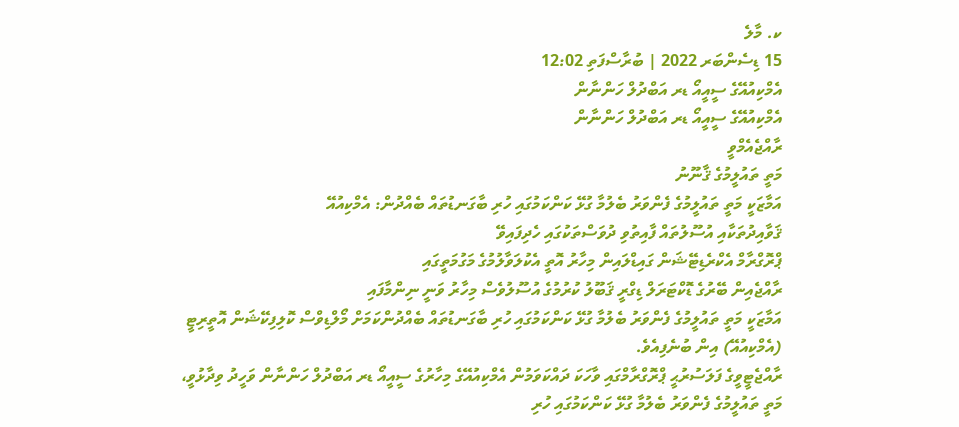ކ. މާލެ
15 ޑިސެންބަރ 2022 | ބުރާސްފަތި 12:02
އެމްކިއުއޭގެ ސީއީއޯ ޑރ އަބްދުލް ހަންނާން
އެމްކިއުއޭގެ ސީއީއޯ ޑރ އަބްދުލް ހަންނާން
ރާއްޖެއެމްވީ
މަތީ ތައުލީމުގެ ޤާނޫނު
އަމާޒަކީ މަތީ ތައުލީމުގެ ފެންވަރު ބެލުމާ ގުޅޭ ކަންކަމުގައި ހުރި ބާގަނޑުތައް ބެއްދުން: އެމްކިއުއޭ
ޤަވާއިދުތަކާއި އުސޫލުތައް ފާއިތުވި ދުވަސްތަކުގައި ހެދިފައިވޭ
ޕްރޮގްރާމް އެކްރެޑިޓޭޝަން ގައިޑްލައިން މިހާރު އޮތީ އެކުލަވާލުމުގެ މަގުމަތީގައި
ރާއްޖެއިން ބޭރުގެ ޑޮކްޓަރަލް ޑިގްރީ ޤަބޫލު ކުރުމުގެ އުސޫލުވެސް މިހާރު ވަނީ ނިންމާފައި
އަމާޒަކީ މަތީ ތައުލީމުގެ ފެންވަރު ބެލުމާ ގުޅޭ ކަންކަމުގައި ހުރި ބާގަނޑުތައް ބެއްދުންކަމަށް މޯލްޑިވްސް ކޮލިފިކޭޝަން އޮތީރިޓީ (އެމްކިއުއޭ) އިން ބުނެފިއެވެ.
ރާއްޖެޓީވީގެ ފަލަސުރުޙީ ޕްރޮގްރާމްގައި ވާހަކަ ދައްކަވަމުން އެމްކިއުއޭގެ މިހާރުގެ ސީއީއޯ ޑރ އަބްދުލް ހަންނާން ވަހީދު ވިދާޅުވީ، މަތީ ތައުލީމުގެ ފެންވަރު ބެލުމާ ގުޅޭ ކަންކަމުގައި ހުރި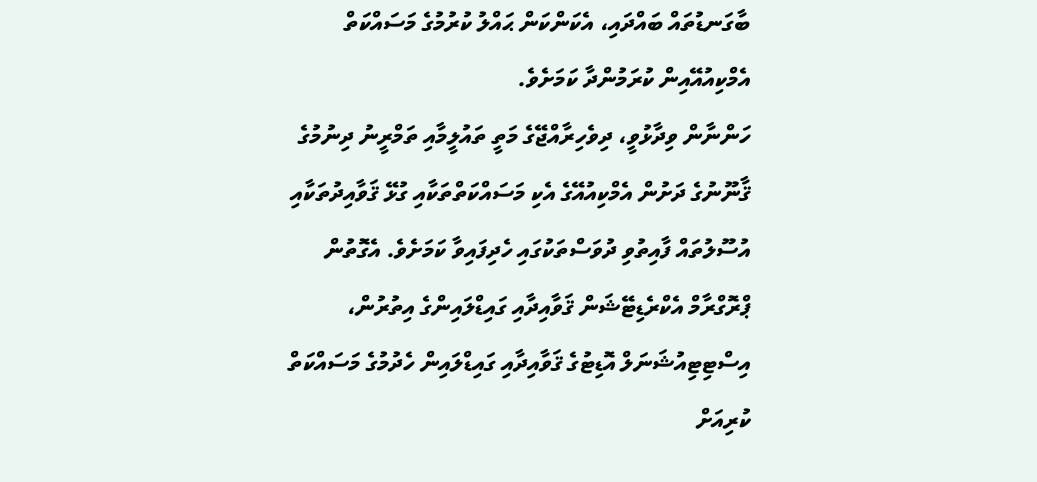ބާގަނޑުތައް ބައްދައި، އެކަންކަން ޙައްލު ކުރުމުގެ މަސައްކަތް އެމްކިއުއޭއިން ކުރަމުންދާ ކަމަށެވެ.
ހަންނާން ވިދާޅުވީ، ދިވެހިރާއްޖޭގެ މަތީ ތައުލީމާއި ތަމްރީނު ދިނުމުގެ ޤާނޫނުގެ ދަށުން އެމްކިއުއޭގެ އެކި މަސައްކަތްތަކާއި ގުޅޭ ޤަވާއިދުތަކާއި އުސޫލުތައް ފާއިތުވި ދުވަސްތަކުގައި ހެދިފައިވާ ކަމަށެވެ. އެގޮތުން ޕްރޮގްރާމް އެކްރެޑިޓޭޝަން ޤަވާއިދާއި ގައިޑްލައިންގެ އިތުރުން، އިސްޓިޓިއުޝަނަލް އޮޑިޓުގެ ޤަވާއިދާއި ގައިޑްލައިން ހެދުމުގެ މަސައްކަތް ކުރިއަށް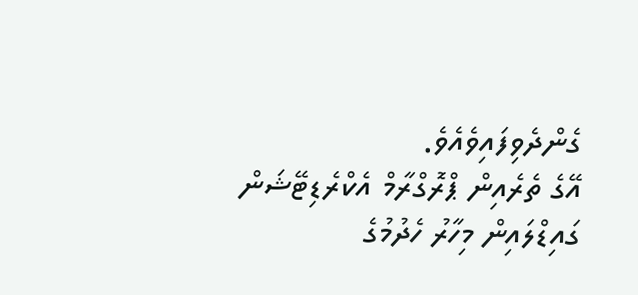ގެންދެވިފައިވެއެވެ.
އޭގެ ތެރެއިން ޕްރޮގްރާމް އެކްރެޑިޓޭޝަން ގައިޑްލައިން މިހާރު ހެދުމުގެ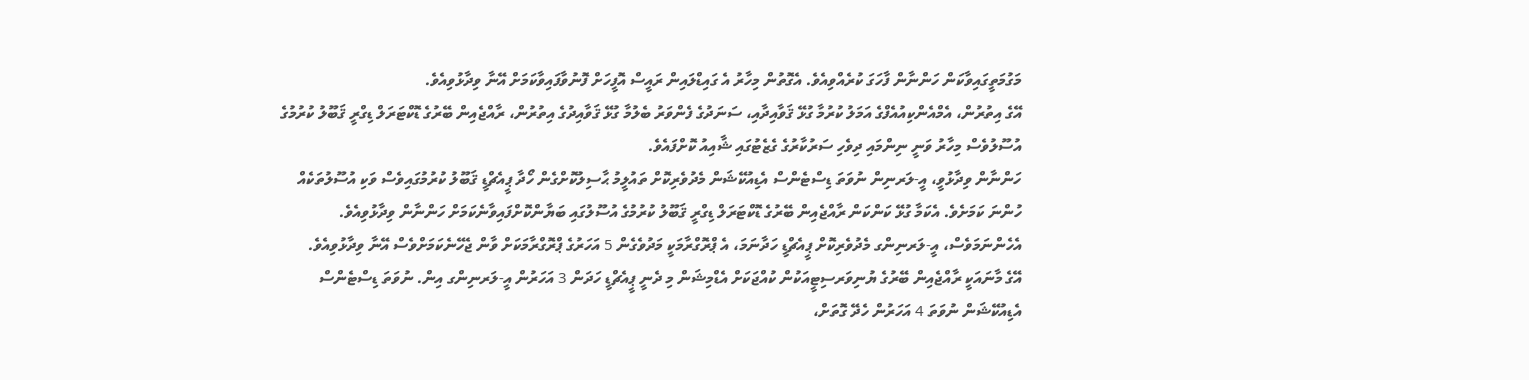މަގުމަތީގައިވާކަން ހަންނާން ފާހަގަ ކުރެއްވިއެވެ. އެގޮތުން މިހާރު އެ ގައިޑްލައިން ރައީސް އޮފީހަށް ފޮނުވާފައިވާކަމަށް އޭނާ ވިދާޅުވިއެވެ.
އޭގެ އިތުރުން، އެމްއެންކިއުއެފްގެ އަމަލު ކުރުމާ ގުޅޭ ޤަވާއިދާއި، ސަނަދުގެ ފެންވަރު ބެލުމާ ގުޅޭ ޤަވާއިދުގެ އިތުރުން، ރާއްޖެއިން ބޭރުގެ ޑޮކްޓަރަލް ޑިގްރީ ޤަބޫލު ކުރުމުގެ އުސޫލުވެސް މިހާރު ވަނީ ނިންމައި ދިވެހި ސަރުކާރުގެ ގެޒެޓުގައި ޝާއިއު ކޮށްފައެވެ.
ހަންނާން ވިދާޅުވީ، އީ-ލަރނިން ނުވަތަ ޑިސްޓެންސް އެޑިއުކޭޝަން މެދުވެރިކޮށް ތައުލީމު ޙާސިލުކޮށްގެން ހޯދާ ޕީއެޗްޑީ ޤަބޫލު ކުރުމުގައިވެސް ވަކި އުސޫލުތަކެއް ހުންނަ ކަމަށެވެ. އެކަމާ ގުޅޭ ކަންކަން ރާއްޖެއިން ބޭރުގެ ޑޮކްޓަރަލް ޑިގްރީ ޤަބޫލު ކުރުމުގެ އުސޫލުގައި ބަޔާންކޮށްފައިވާނެކަމަށް ހަންނާން ވިދާޅުވިއެވެ.
އެހެންނަމަވެސް، އީ-ލަރނިންގ މެދުވެރިކޮށް ޕީއެޗްޑީ ހަދާނަމަ، އެ ޕްރޮގްރާމަކީ މަދުވެގެން 5 އަހަރުގެ ޕްރޮގްރާމަކަށް ވާން ޖެހޭނެކަމަށްވެސް އޭނާ ވިދާޅުވިއެވެ.
އޭގެ މާނައަކީ ރާއްޖެއިން ބޭރުގެ ޔުނިވަރސިޓީއަކުން ކުއްޖަކަށް އެޑްމިޝަން މި ދެނީ ޕީއެޗްޑީ ހަދަން 3 އަހަރުން އީ-ލަރނިންގ އިން. ނުވަތަ ޑިސްޓެންސް އެޑިއުކޭޝަން ނުވަތަ 4 އަހަރުން ހެދޭ ގޮތަށް،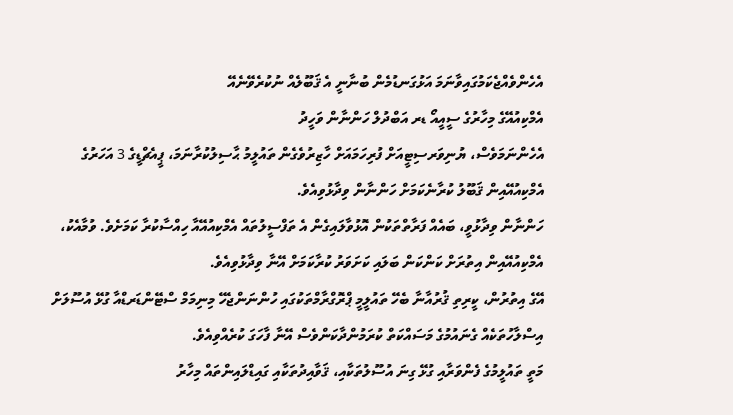އެހެންވެއްޖެކަމުގައިވާނަމަ އަޅުގަނޑުމެން ބުނާނީ އެ ޤަބޫލެއް ނުކުރެވޭނެއޭ
އެމްކިއުއޭގެ މިހާރުގެ ސީއީއޯ ޑރ އަބްދުލް ހަންނާން ވަހީދު
އެހެންނަމަވެސް، ޔުނިވަރސިޓީއަށް ފުރިހަމައަށް ހާޒިރުވެގެން ތައުލީމު ޙާސިލުކުރާނަމަ، ޕީއެޗްޑީގެ 3 އަހަރުގެ އެމްކިއުއޭއިން ޤަބޫލު ކުރާނެކަމަށް ހަންނާން ވިދާޅުވިއެވެ.
ހަންނާން ވިދާޅުވީ، ބައެއް ފަރާތްތަކުން އޮޅުވާލައިގެން އެ ތަފްސީލުތައް އެމްކިއުއޭއާ ހިއްސާކުރާ ކަމަށެވެ. ވުމާއެކު، އެމްކިއުއޭއިން އިތުރަށް ކަންކަން ބަލައި ކަށަވަރު ކުރާކަމަށް އޭނާ ވިދާޅުވިއެވެ.
އޭގެ އިތުރުން، ކީރިތި ޤުރުއާނާ ބެހޭ ތައުލީމީ ޕްރޮގްރާމްތަކުގައި ހުންނަންޖެހޭ މިނިމަމް ސްޓޭންޑަރޑްއާ ގުޅޭ އުސޫލަށް އިސްލާހުތަކެއް ގެނައުމުގެ މަސައްކަތް ކުރަމުންދާކަންވެސް އޭނާ ފާހަގަ ކުރެއްވިއެވެ.
މަތީ ތައުލީމުގެ ފެންވަރާއި ގުޅޭ ގިނަ އުސޫލުތަކާއި، ޤަވާއިދުތަކާއި ގައިޑްލައިންތައް މިހާރު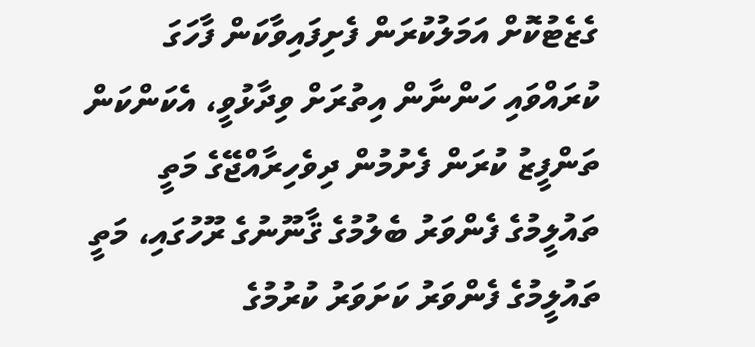ގެޒެޓުކޮށް އަމަލުކުރަން ފެށިފައިވާކަން ފާހަގަ ކުރައްވައި ހަންނާން އިތުރަށް ވިދާޅުވީ، އެކަންކަން ތަންފީޒު ކުރަން ފެށުމުން ދިވެހިރާއްޖޭގެ މަތީ ތައުލީމުގެ ފެންވަރު ބެލުމުގެ ޤާނޫނުގެ ރޫހުގައި، މަތީ ތައުލީމުގެ ފެންވަރު ކަށަވަރު ކުރުމުގެ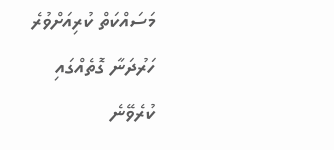މަސައްކަތް ކުރިއަށްވުރެ ހަރުދަނާ ގޮތެއްގައި ކުރެވޭނެ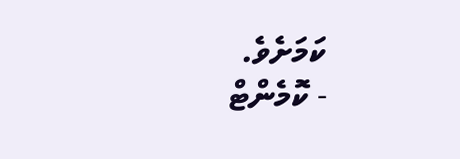ކަމަށެވެ.
- ކޮމެންޓް